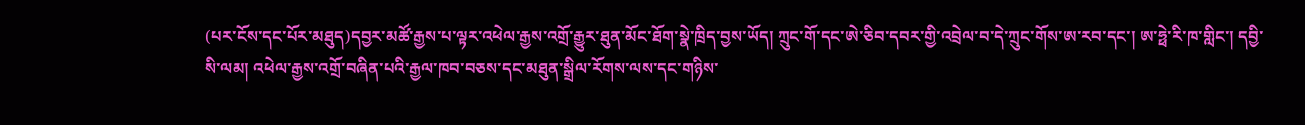(པར་ངོས་དང་པོར་མཐུད)དབྱར་མཚོ་རྒྱས་པ་ལྟར་འཕེལ་རྒྱས་འགྲོ་རྒྱུར་ཐུན་མོང་ཐོག་སྣེ་ཁྲིད་བྱས་ཡོད། ཀྲུང་གོ་དང་ཨེ་ཅིབ་དབར་གྱི་འབྲེལ་བ་དེ་ཀྲུང་གོས་ཨ་རབ་དང་། ཨ་ཧྥེ་རི་ཁ་གླིང་། དབྱི་སི་ལམ། འཕེལ་རྒྱས་འགྲོ་བཞིན་པའི་རྒྱལ་ཁབ་བཅས་དང་མཐུན་སྒྲིལ་རོགས་ལས་དང་གཉིས་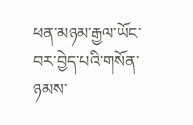ཕན་མཉམ་རྒྱལ་ཡོང་བར་བྱེད་པའི་གསོན་ཉམས་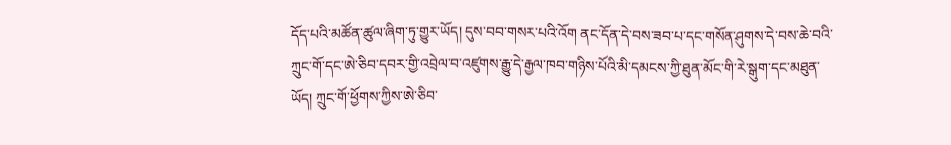དོད་པའི་མཚོན་ཚུལ་ཞིག་ཏུ་གྱུར་ཡོད། དུས་བབ་གསར་པའི་འོག ནང་དོན་དེ་བས་ཟབ་པ་དང་གསོན་ཤུགས་དེ་བས་ཆེ་བའི་ཀྲུང་གོ་དང་ཨེ་ཅིབ་དབར་གྱི་འབྲེལ་བ་འཛུགས་རྒྱུ་དེ་རྒྱལ་ཁབ་གཉིས་པོའི་མི་དམངས་ཀྱི་ཐུན་མོང་གི་རེ་སྒུག་དང་མཐུན་ཡོད། ཀྲུང་གོ་ཕྱོགས་ཀྱིས་ཨེ་ཅིབ་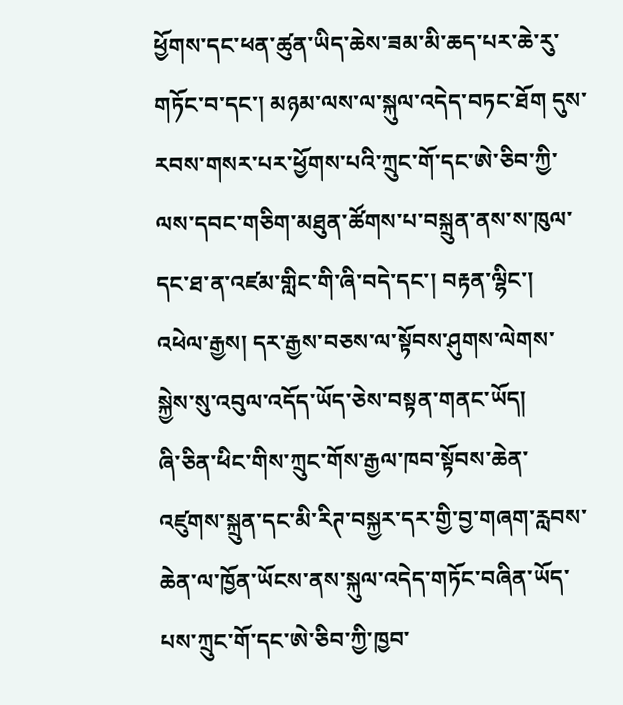ཕྱོགས་དང་ཕན་ཚུན་ཡིད་ཆེས་ཟམ་མི་ཆད་པར་ཆེ་རུ་གཏོང་བ་དང་། མཉམ་ལས་ལ་སྐུལ་འདེད་བཏང་ཐོག དུས་རབས་གསར་པར་ཕྱོགས་པའི་ཀྲུང་གོ་དང་ཨེ་ཅིབ་ཀྱི་ལས་དབང་གཅིག་མཐུན་ཚོགས་པ་བསྐྲུན་ནས་ས་ཁུལ་དང་ཐ་ན་འཛམ་གླིང་གི་ཞི་བདེ་དང་། བརྟན་ལྷིང་། འཕེལ་རྒྱས། དར་རྒྱས་བཅས་ལ་སྟོབས་ཤུགས་ལེགས་སྐྱེས་སུ་འབུལ་འདོད་ཡོད་ཅེས་བསྟན་གནང་ཡོད།
ཞི་ཅིན་ཕིང་གིས་ཀྲུང་གོས་རྒྱལ་ཁབ་སྟོབས་ཆེན་འཛུགས་སྐྲུན་དང་མི་རིཊ་བསྐྱར་དར་གྱི་བྱ་གཞག་རླབས་ཆེན་ལ་ཁྱོན་ཡོངས་ནས་སྐུལ་འདེད་གཏོང་བཞིན་ཡོད་པས་ཀྲུང་གོ་དང་ཨེ་ཅིབ་ཀྱི་ཁྱབ་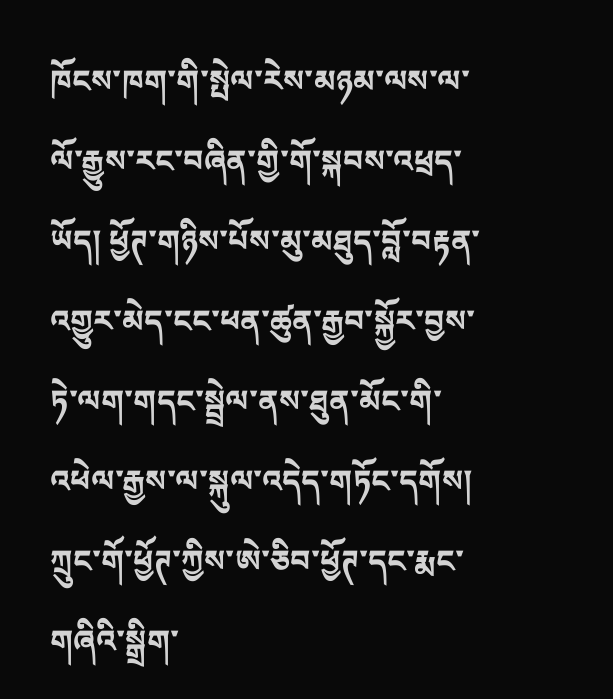ཁོངས་ཁག་གི་སྤེལ་རེས་མཉམ་ལས་ལ་ལོ་རྒྱུས་རང་བཞིན་གྱི་གོ་སྐབས་འཕྲད་ཡོད། ཕྱོཊ་གཉིས་པོས་མུ་མཐུད་བློ་བརྟན་འགྱུར་མེད་ངང་ཕན་ཚུན་རྒྱབ་སྐྱོར་བྱས་ཏེ་ལག་གདང་སྦྲེལ་ནས་ཐུན་མོང་གི་འཕེལ་རྒྱས་ལ་སྐུལ་འདེད་གཏོང་དགོས། ཀྲུང་གོ་ཕྱོཊ་ཀྱིས་ཨེ་ཅིབ་ཕྱོཊ་དང་རྨང་གཞིའི་སྒྲིག་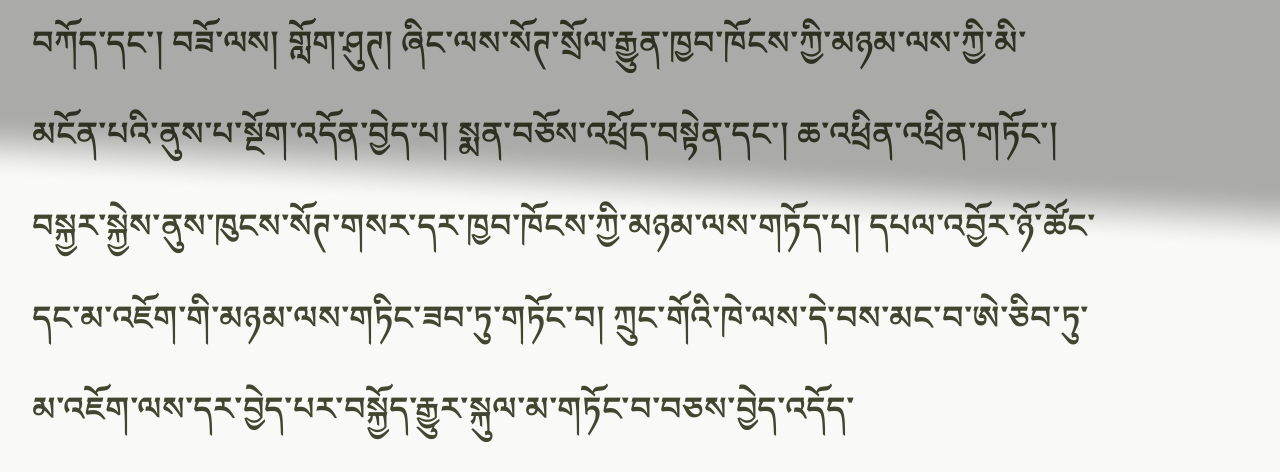བཀོད་དང་། བཟོ་ལས། གློག་ཤུཊ། ཞིང་ལས་སོཊ་སྲོལ་རྒྱུན་ཁྱབ་ཁོངས་ཀྱི་མཉམ་ལས་ཀྱི་མི་མངོན་པའི་ནུས་པ་སྔོག་འདོན་བྱེད་པ། སྨན་བཅོས་འཕྲོད་བསྟེན་དང་། ཆ་འཕྲིན་འཕྲིན་གཏོང་། བསྐྱར་སྐྱེས་ནུས་ཁུངས་སོཊ་གསར་དར་ཁྱབ་ཁོངས་ཀྱི་མཉམ་ལས་གཏོད་པ། དཔལ་འབྱོར་ཉོ་ཚོང་དང་མ་འཇོག་གི་མཉམ་ལས་གཏིང་ཟབ་ཏུ་གཏོང་བ། ཀྲུང་གོའི་ཁེ་ལས་དེ་བས་མང་བ་ཨེ་ཅིབ་ཏུ་མ་འཇོག་ལས་དར་བྱེད་པར་བསྐྱོད་རྒྱུར་སྐུལ་མ་གཏོང་བ་བཅས་བྱེད་འདོད་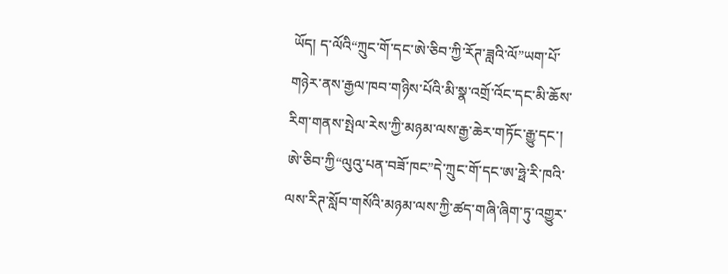ཡོད། ད་ལོའི“ཀྲུང་གོ་དང་ཨེ་ཅིབ་ཀྱི་རོཊ་ཟླའི་ལོ”ཡག་པོ་གཉེར་ནས་རྒྱལ་ཁབ་གཉིས་པོའི་མི་སྣ་འགྲོ་འོང་དང་མི་ཆོས་རིག་གནས་སྤེལ་རེས་ཀྱི་མཉམ་ལས་རྒྱ་ཆེར་གཏོང་རྒྱུ་དང་། ཨེ་ཅིབ་ཀྱི“ལུའུ་པན་བཟོ་ཁང”དེ་ཀྲུང་གོ་དང་ཨ་ཧྥེ་རི་ཁའི་ལས་རིཊ་སློབ་གསོའི་མཉམ་ལས་ཀྱི་ཚད་གཞི་ཞིག་ཏུ་འགྱུར་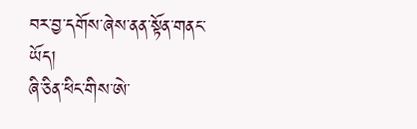བར་བྱ་དགོས་ཞེས་ནན་སྟོན་གནང་ཡོད།
ཞི་ཅིན་ཕིང་གིས་ཨེ་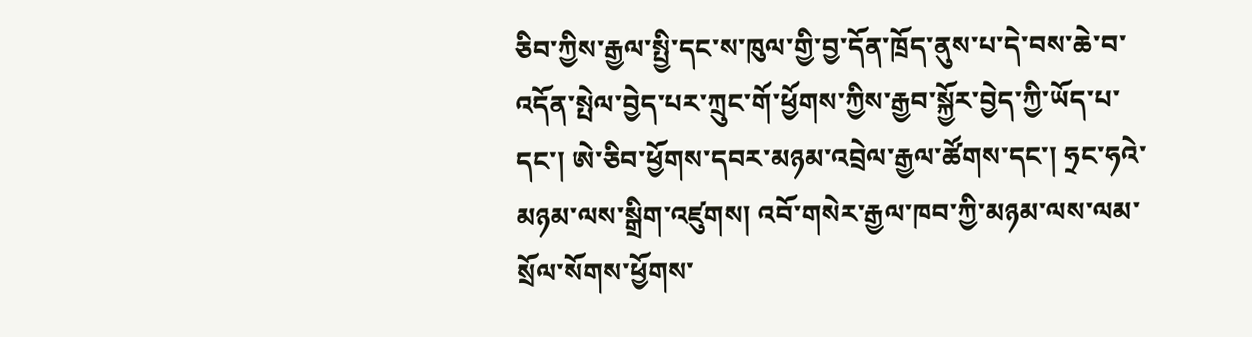ཅིབ་ཀྱིས་རྒྱལ་སྤྱི་དང་ས་ཁུལ་གྱི་བྱ་དོན་ཁྲོད་ནུས་པ་དེ་བས་ཆེ་བ་འདོན་སྤེལ་བྱེད་པར་ཀྲུང་གོ་ཕྱོགས་ཀྱིས་རྒྱབ་སྐྱོར་བྱེད་ཀྱི་ཡོད་པ་དང་། ཨེ་ཅིབ་ཕྱོགས་དབར་མཉམ་འབྲེལ་རྒྱལ་ཚོགས་དང་། ཧྲང་ཧའེ་མཉམ་ལས་སྒྲིག་འཛུགས། འབོ་གསེར་རྒྱལ་ཁབ་ཀྱི་མཉམ་ལས་ལམ་སྲོལ་སོགས་ཕྱོགས་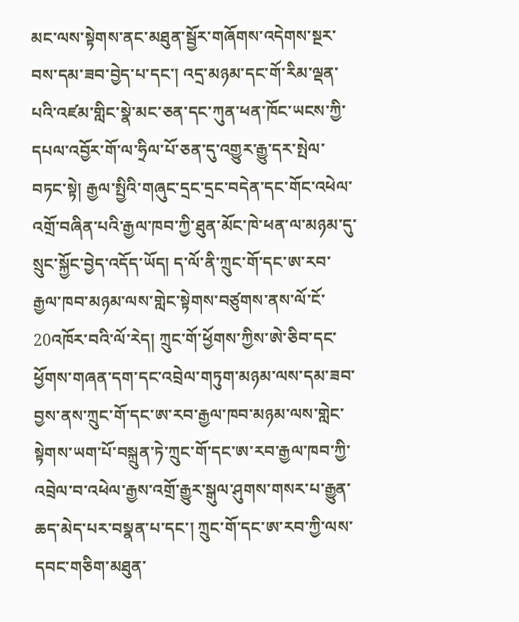མང་ལས་སྟེགས་ནང་མཐུན་སྦྱོར་གཞོགས་འདེགས་སྔར་བས་དམ་ཟབ་བྱེད་པ་དང་། འདྲ་མཉམ་དང་གོ་རིམ་ལྡན་པའི་འཛམ་གླིང་སྣེ་མང་ཅན་དང་ཀུན་ཕན་ཁོང་ཡངས་ཀྱི་དཔལ་འབྱོར་གོ་ལ་ཧྲིལ་པོ་ཅན་དུ་འགྱུར་རྒྱུ་དར་སྤེལ་བཏང་སྟེ། རྒྱལ་སྤྱིའི་གཞུང་དྲང་དྲང་བདེན་དང་གོང་འཕེལ་འགྲོ་བཞིན་པའི་རྒྱལ་ཁབ་ཀྱི་ཐུན་མོང་ཁེ་ཕན་ལ་མཉམ་དུ་སྲུང་སྐྱོང་བྱེད་འདོད་ཡོད། ད་ལོ་ནི་ཀྲུང་གོ་དང་ཨ་རབ་རྒྱལ་ཁབ་མཉམ་ལས་གླེང་སྟེགས་བཙུགས་ནས་ལོ་ངོ་20འཁོར་བའི་ལོ་རེད། ཀྲུང་གོ་ཕྱོགས་ཀྱིས་ཨེ་ཅིབ་དང་ཕྱོགས་གཞན་དག་དང་འབྲེལ་གཏུག་མཉམ་ལས་དམ་ཟབ་བྱས་ནས་ཀྲུང་གོ་དང་ཨ་རབ་རྒྱལ་ཁབ་མཉམ་ལས་གླེང་སྟེགས་ཡག་པོ་བསྐྲུན་ཏེ་ཀྲུང་གོ་དང་ཨ་རབ་རྒྱལ་ཁབ་ཀྱི་འབྲེལ་བ་འཕེལ་རྒྱས་འགྲོ་རྒྱུར་སྒུལ་ཤུགས་གསར་པ་རྒྱུན་ཆད་མེད་པར་བསྣན་པ་དང་། ཀྲུང་གོ་དང་ཨ་རབ་ཀྱི་ལས་དབང་གཅིག་མཐུན་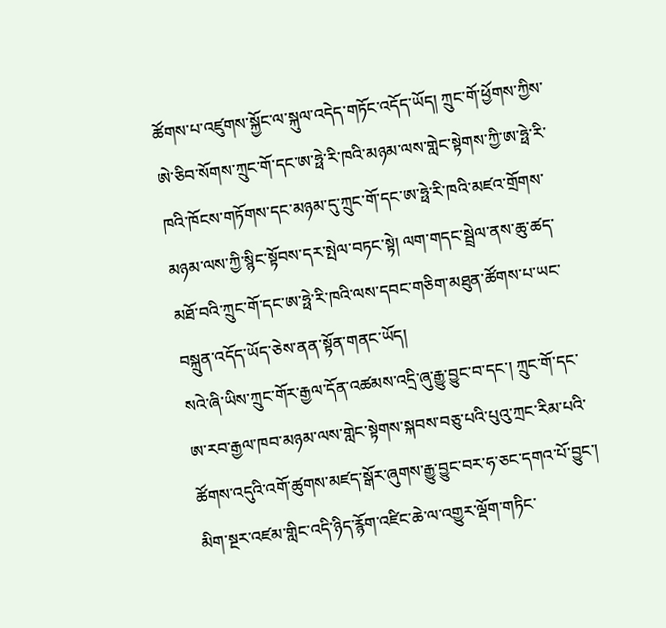ཚོགས་པ་འཛུགས་སྐྱོང་ལ་སྐུལ་འདེད་གཏོང་འདོད་ཡོད། ཀྲུང་གོ་ཕྱོགས་ཀྱིས་ཨེ་ཅིབ་སོགས་ཀྲུང་གོ་དང་ཨ་ཧྥེ་རི་ཁའི་མཉམ་ལས་གླེང་སྟེགས་ཀྱི་ཨ་ཧྥེ་རི་ཁའི་ཁོངས་གཏོགས་དང་མཉམ་དུ་ཀྲུང་གོ་དང་ཨ་ཧྥེ་རི་ཁའི་མཛའ་གྲོགས་མཉམ་ལས་ཀྱི་སྙིང་སྟོབས་དར་སྤེལ་བཏང་སྟེ། ལག་གདང་སྦྲེལ་ནས་ཆུ་ཚད་མཐོ་བའི་ཀྲུང་གོ་དང་ཨ་ཧྥེ་རི་ཁའི་ལས་དབང་གཅིག་མཐུན་ཚོགས་པ་ཡང་བསྐྲུན་འདོད་ཡོད་ཅེས་ནན་སྟོན་གནང་ཡོད།
སའེ་ཞི་ཡིས་ཀྲུང་གོར་རྒྱལ་དོན་འཚམས་འདྲི་ཞུ་རྒྱུ་བྱུང་བ་དང་། ཀྲུང་གོ་དང་ཨ་རབ་རྒྱལ་ཁབ་མཉམ་ལས་གླེང་སྟེགས་སྐབས་བཅུ་པའི་པུའུ་ཀྲང་རིམ་པའི་ཚོགས་འདུའི་འགོ་ཚུགས་མཛད་སྒོར་ཞུགས་རྒྱུ་བྱུང་བར་ཧ་ཅང་དགའ་པོ་བྱུང་། མིག་སྔར་འཛམ་གླིང་འདི་ཉིད་རྙོག་འཛིང་ཆེ་ལ་འགྱུར་ལྡོག་གཏིང་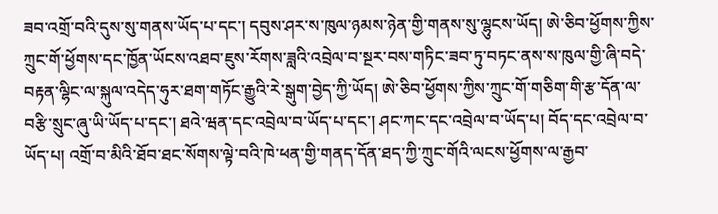ཟབ་འགྲོ་བའི་དུས་སུ་གནས་ཡོད་པ་དང་། དབུས་ཤར་ས་ཁུལ་ཉམས་ཉེན་གྱི་གནས་སུ་ལྷུངས་ཡོད། ཨེ་ཅིབ་ཕྱོགས་ཀྱིས་ཀྲུང་གོ་ཕྱོགས་དང་ཁྱོན་ཡོངས་འཐབ་ཇུས་རོགས་ཟླའི་འབྲེལ་བ་སྔར་བས་གཏིང་ཟབ་ཏུ་བཏང་ནས་ས་ཁུལ་གྱི་ཞི་བདེ་བརྟན་ལྷིང་ལ་སྐུལ་འདེད་ཧུར་ཐག་གཏོང་རྒྱུའི་རེ་སྒུག་བྱེད་ཀྱི་ཡོད། ཨེ་ཅིབ་ཕྱོགས་ཀྱིས་ཀྲུང་གོ་གཅིག་གི་རྩ་དོན་ལ་བརྩི་སྲུང་ཞུ་ཡི་ཡོད་པ་དང་། ཐའེ་ཝན་དང་འབྲེལ་བ་ཡོད་པ་དང་། ཤང་ཀང་དང་འབྲེལ་བ་ཡོད་པ། བོད་དང་འབྲེལ་བ་ཡོད་པ། འགྲོ་བ་མིའི་ཐོབ་ཐང་སོགས་ལྟེ་བའི་ཁེ་ཕན་གྱི་གནད་དོན་ཐད་ཀྱི་ཀྲུང་གོའི་ལངས་ཕྱོགས་ལ་རྒྱབ་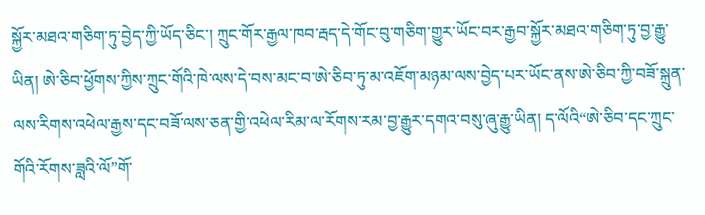སྐྱོར་མཐའ་གཅིག་ཏུ་བྱེད་ཀྱི་ཡོད་ཅིང་། ཀྲུང་གོར་རྒྱལ་ཁབ་རྦད་དེ་གོང་བུ་གཅིག་གྱུར་ཡོང་བར་རྒྱབ་སྐྱོར་མཐའ་གཅིག་ཏུ་བྱ་རྒྱུ་ཡིན། ཨེ་ཅིབ་ཕྱོགས་ཀྱིས་ཀྲུང་གོའི་ཁེ་ལས་དེ་བས་མང་བ་ཨེ་ཅིབ་ཏུ་མ་འཇོག་མཉམ་ལས་བྱེད་པར་ཡོང་ནས་ཨེ་ཅིབ་ཀྱི་བཟོ་སྐྲུན་ལས་རིགས་འཕེལ་རྒྱས་དང་བཟོ་ལས་ཅན་གྱི་འཕེལ་རིམ་ལ་རོགས་རམ་བྱ་རྒྱུར་དགའ་བསུ་ཞུ་རྒྱུ་ཡིན། ད་ལོའི“ཨེ་ཅིབ་དང་ཀྲུང་གོའི་རོགས་ཟླའི་ལོ”གོ་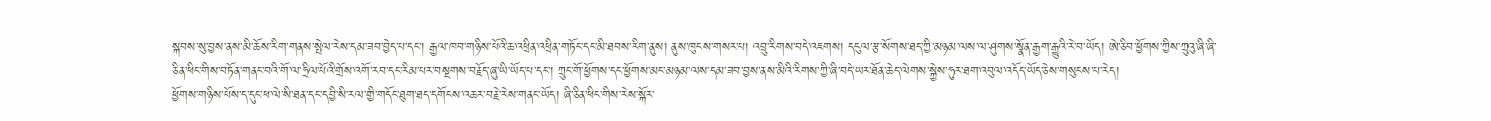སྐབས་སུ་བྱས་ནས་མི་ཆོས་རིག་གནས་སྤེལ་རེས་དམ་ཟབ་བྱེད་པ་དང་། རྒྱལ་ཁབ་གཉིས་པོའི་ཆ་འཕྲིན་འཕྲིན་གཏོང་དང་མི་ཐབས་རིག་ནུས། ནུས་ཁུངས་གསར་པ། འབྲུ་རིགས་བདེ་འཇགས། དངུལ་རྩ་སོགས་ཐད་ཀྱི་མཉམ་ལས་ལ་ཤུགས་སྣོན་རྒྱག་རྒྱུའི་རེ་བ་ཡོད། ཨེ་ཅིབ་ཕྱོགས་ཀྱིས་ཀྲུའུ་ཞི་ཞི་ཅིན་ཕིང་གིས་བཏོན་གནང་བའི་གོ་ལ་ཧྲིལ་པོའི་གྲོས་འགོ་རབ་དང་རིམ་པར་བསྔགས་བརྗོད་ཞུ་ཡི་ཡོད་པ་དང་། ཀྲུང་གོ་ཕྱོགས་དང་ཕྱོགས་མང་མཉམ་ལས་དམ་ཟབ་བྱས་ནས་མིའི་རིགས་ཀྱི་ཞི་བདེ་ཡར་ཐོན་ཆེད་ལེགས་སྐྱེས་ཧུར་ཐག་འབུལ་འདོད་ཡོད་ཅེས་གསུངས་པ་རེད།
ཕྱོགས་གཉིས་པོས་ད་དུང་ཕ་ལེ་སི་ཐན་དང་དབྱི་སི་རལ་གྱི་གདོང་ཐུག་ཐད་དགོངས་འཆར་བརྗེ་རེས་གནང་ཡོད། ཞི་ཅིན་ཕིང་གིས་རེས་སྐོར་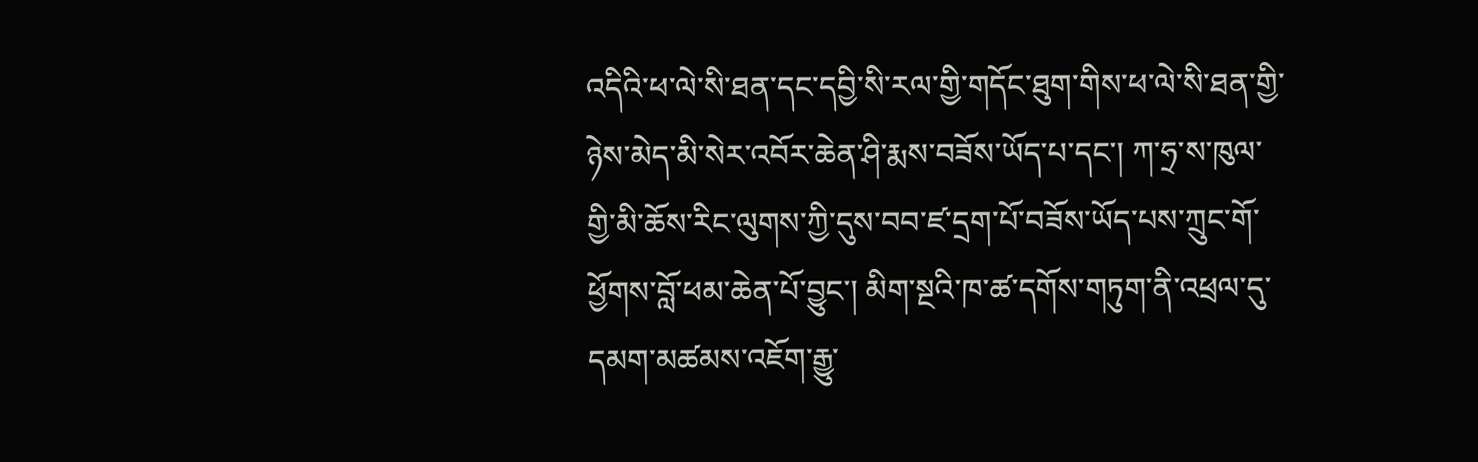འདིའི་ཕ་ལེ་སི་ཐན་དང་དབྱི་སི་རལ་གྱི་གདོང་ཐུག་གིས་ཕ་ལེ་སི་ཐན་གྱི་ཉེས་མེད་མི་སེར་འབོར་ཆེན་ཤི་རྨས་བཟོས་ཡོད་པ་དང་། ཀ་ཧྲ་ས་ཁུལ་གྱི་མི་ཆོས་རིང་ལུགས་ཀྱི་དུས་བབ་ཛ་དྲག་པོ་བཟོས་ཡོད་པས་ཀྲུང་གོ་ཕྱོགས་བློ་ཕམ་ཆེན་པོ་བྱུང་། མིག་སྔའི་ཁ་ཚ་དགོས་གཏུག་ནི་འཕྲལ་དུ་དམག་མཚམས་འཇོག་རྒྱུ་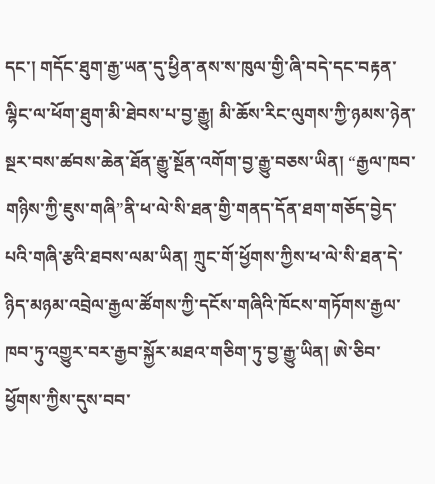དང་། གདོང་ཐུག་རྒྱ་ཡན་དུ་ཕྱིན་ནས་ས་ཁུལ་གྱི་ཞི་བདེ་དང་བརྟན་ལྷིང་ལ་ཕོག་ཐུག་མི་ཐེབས་པ་བྱ་རྒྱུ། མི་ཆོས་རིང་ལུགས་ཀྱི་ཉམས་ཉེན་སྔར་བས་ཚབས་ཆེན་ཐོན་རྒྱུ་སྔོན་འགོག་བྱ་རྒྱུ་བཅས་ཡིན། “རྒྱལ་ཁབ་གཉིས་ཀྱི་ཇུས་གཞི”ནི་ཕ་ལེ་སི་ཐན་གྱི་གནད་དོན་ཐག་གཅོད་བྱེད་པའི་གཞི་རྩའི་ཐབས་ལམ་ཡིན། ཀྲུང་གོ་ཕྱོགས་ཀྱིས་ཕ་ལེ་སི་ཐན་དེ་ཉིད་མཉམ་འབྲེལ་རྒྱལ་ཚོགས་ཀྱི་དངོས་གཞིའི་ཁོངས་གཏོགས་རྒྱལ་ཁབ་ཏུ་འགྱུར་བར་རྒྱབ་སྐྱོར་མཐའ་གཅིག་ཏུ་བྱ་རྒྱུ་ཡིན། ཨེ་ཅིབ་ཕྱོགས་ཀྱིས་དུས་བབ་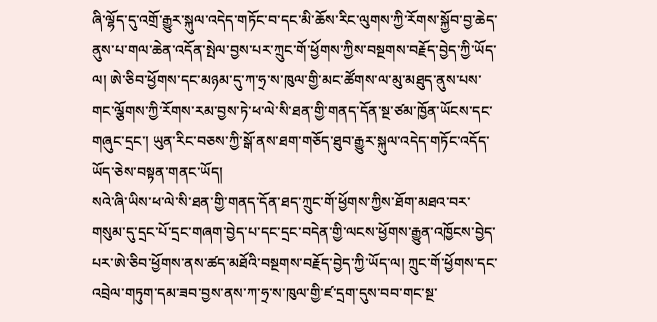ཞི་ལྷོད་དུ་འགྲོ་རྒྱུར་སྐུལ་འདེད་གཏོང་བ་དང་མི་ཆོས་རིང་ལུགས་ཀྱི་རོགས་སྐྱོབ་བྱ་ཆེད་ནུས་པ་གལ་ཆེན་འདོན་སྤེལ་བྱས་པར་ཀྲུང་གོ་ཕྱོགས་ཀྱིས་བསྔགས་བརྗོད་བྱེད་ཀྱི་ཡོད་ལ། ཨེ་ཅིབ་ཕྱོགས་དང་མཉམ་དུ་ཀ་ཧྲ་ས་ཁུལ་གྱི་མང་ཚོགས་ལ་མུ་མཐུད་ནུས་པས་གང་ལྕོགས་ཀྱི་རོགས་རམ་བྱས་ཏེ་ཕ་ལེ་སི་ཐན་གྱི་གནད་དོན་སྔ་ཙམ་ཁྱོན་ཡོངས་དང་གཞུང་དྲང་། ཡུན་རིང་བཅས་ཀྱི་སྒོ་ནས་ཐག་གཅོད་ཐུབ་རྒྱུར་སྐུལ་འདེད་གཏོང་འདོད་ཡོད་ཅེས་བསྟན་གནང་ཡོད།
སའེ་ཞི་ཡིས་ཕ་ལེ་སི་ཐན་གྱི་གནད་དོན་ཐད་ཀྲུང་གོ་ཕྱོགས་ཀྱིས་ཐོག་མཐའ་བར་གསུམ་དུ་དྲང་པོ་དྲང་གཞག་བྱེད་པ་དང་དྲང་བདེན་གྱི་ལངས་ཕྱོགས་རྒྱུན་འཁྱོངས་བྱེད་པར་ཨེ་ཅིབ་ཕྱོགས་ནས་ཚད་མཐོའི་བསྔགས་བརྗོད་བྱེད་ཀྱི་ཡོད་ལ། ཀྲུང་གོ་ཕྱོགས་དང་འབྲེལ་གཏུག་དམ་ཟབ་བྱས་ནས་ཀ་ཧྲ་ས་ཁུལ་གྱི་ཛ་དྲག་དུས་བབ་གང་སྔ་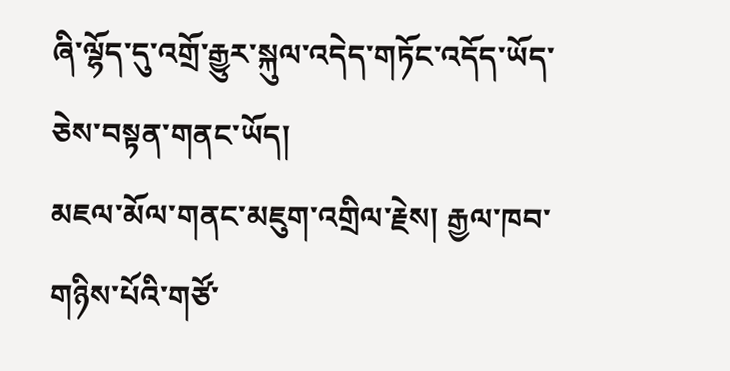ཞི་ལྷོད་དུ་འགྲོ་རྒྱུར་སྐུལ་འདེད་གཏོང་འདོད་ཡོད་ཅེས་བསྟན་གནང་ཡོད།
མཇལ་མོལ་གནང་མཇུག་འགྲིལ་རྗེས། རྒྱལ་ཁབ་གཉིས་པོའི་གཙོ་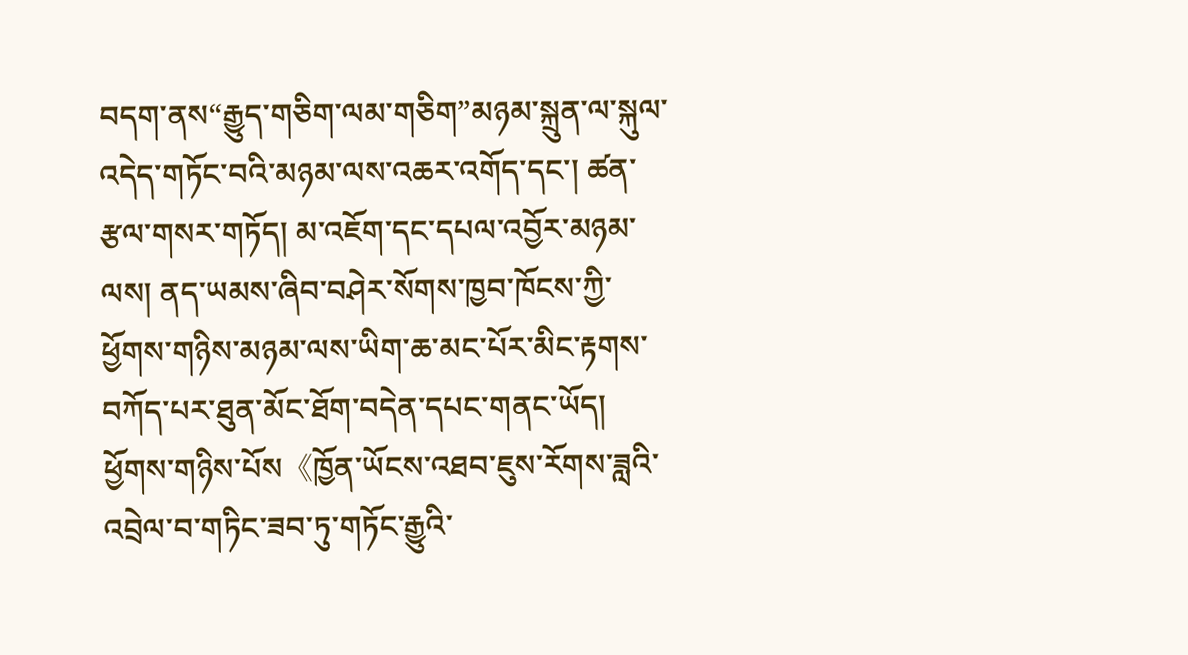བདག་ནས“རྒྱུད་གཅིག་ལམ་གཅིག”མཉམ་སྐྲུན་ལ་སྐུལ་འདེད་གཏོང་བའི་མཉམ་ལས་འཆར་འགོད་དང་། ཚན་རྩལ་གསར་གཏོད། མ་འཇོག་དང་དཔལ་འབྱོར་མཉམ་ལས། ནད་ཡམས་ཞིབ་བཤེར་སོགས་ཁྱབ་ཁོངས་ཀྱི་ཕྱོགས་གཉིས་མཉམ་ལས་ཡིག་ཆ་མང་པོར་མིང་རྟགས་བཀོད་པར་ཐུན་མོང་ཐོག་བདེན་དཔང་གནང་ཡོད།
ཕྱོགས་གཉིས་པོས《ཁྱོན་ཡོངས་འཐབ་ཇུས་རོགས་ཟླའི་འབྲེལ་བ་གཏིང་ཟབ་ཏུ་གཏོང་རྒྱུའི་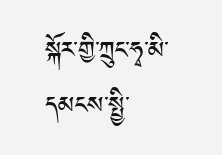སྐོར་གྱི་ཀྲུང་ཧྭ་མི་དམངས་སྤྱི་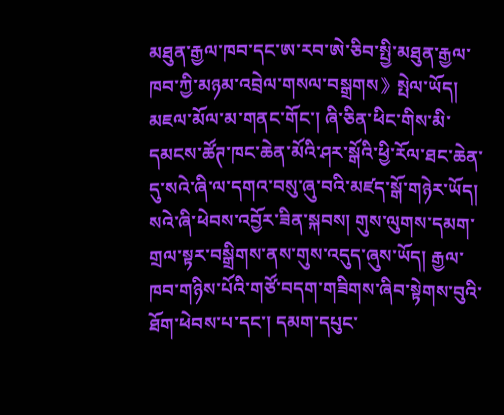མཐུན་རྒྱལ་ཁབ་དང་ཨ་རབ་ཨེ་ཅིབ་སྤྱི་མཐུན་རྒྱལ་ཁབ་ཀྱི་མཉམ་འབྲེལ་གསལ་བསྒྲགས》སྤེལ་ཡོད།
མཇལ་མོལ་མ་གནང་གོང་། ཞི་ཅིན་ཕིང་གིས་མི་དམངས་ཚོཊ་ཁང་ཆེན་མོའི་ཤར་སྒོའི་ཕྱི་རོལ་ཐང་ཆེན་དུ་སའེ་ཞི་ལ་དགའ་བསུ་ཞུ་བའི་མཛད་སྒོ་གཉེར་ཡོད།
སའེ་ཞི་ཕེབས་འབྱོར་ཟིན་སྐབས། གུས་ལུགས་དམག་གྲལ་སྟར་བསྒྲིགས་ནས་གུས་འདུད་ཞུས་ཡོད། རྒྱལ་ཁབ་གཉིས་པོའི་གཙོ་བདག་གཟིགས་ཞིབ་སྟེགས་བུའི་ཐོག་ཕེབས་པ་དང་། དམག་དཔུང་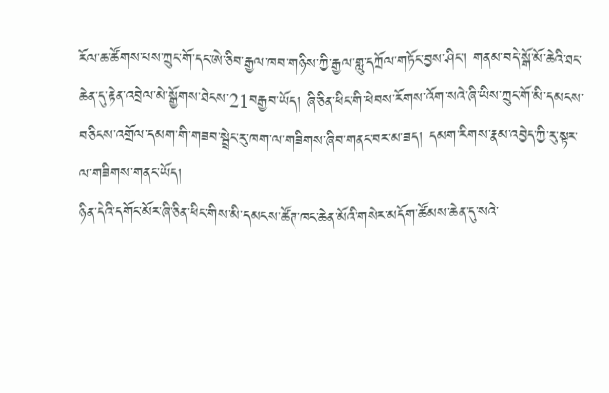རོལ་ཆ་ཚོགས་པས་ཀྲུང་གོ་དང་ཨེ་ཅིབ་རྒྱལ་ཁབ་གཉིས་ཀྱི་རྒྱལ་གླུ་དཀྲོལ་གཏོང་བྱས་ཤིང་། གནམ་བདེ་སྒོ་མོ་ཆེའི་ཐང་ཆེན་དུ་རྟེན་འབྲེལ་མེ་སྒྱོགས་ཐེངས་21བརྒྱབ་ཡོད། ཞི་ཅིན་ཕིང་གི་ཕེབས་རོགས་འོག་སའེ་ཞི་ཡིས་ཀྲུང་གོ་མི་དམངས་བཅིངས་འགྲོལ་དམག་གི་གཟབ་སྦྲེང་རུ་ཁག་ལ་གཟིགས་ཞིབ་གནང་བར་མ་ཟད། དམག་རིགས་རྣམ་འབྱེད་ཀྱི་རུ་སྟར་ལ་གཟིགས་གནང་ཡོད།
ཉིན་དེའི་དགོང་མོར་ཞི་ཅིན་ཕིང་གིས་མི་དམངས་ཚོཊ་ཁང་ཆེན་མོའི་གསེར་མདོག་ཚོམས་ཆེན་དུ་སའེ་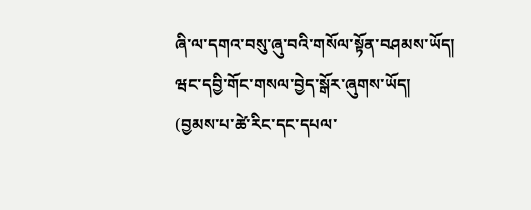ཞི་ལ་དགའ་བསུ་ཞུ་བའི་གསོལ་སྟོན་བཤམས་ཡོད།
ཝང་དབྱི་གོང་གསལ་བྱེད་སྒོར་ཞུགས་ཡོད།
(བྱམས་པ་ཚེ་རིང་དང་དཔལ་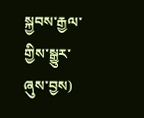སྐྱབས་རྒྱལ་གྱིས་སྒྱུར་ཞུས་བྱས)